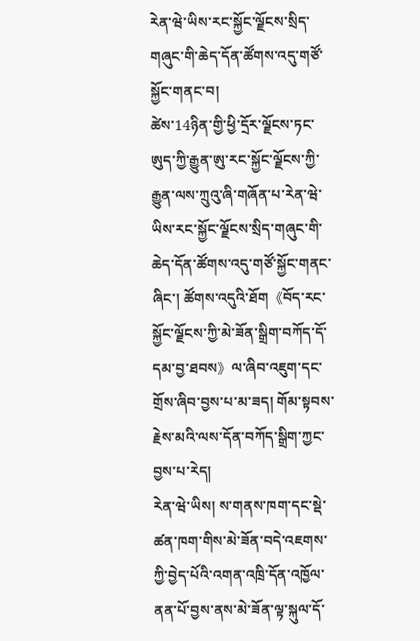རེན་ཝེ་ཡིས་རང་སྐྱོང་ལྗོངས་སྲིད་གཞུང་གི་ཆེད་དོན་ཚོགས་འདུ་གཙོ་སྐྱོང་གནང་བ།
ཚེས་14ཉིན་གྱི་ཕྱི་དྲོར་ལྗོངས་ཏང་ཨུད་ཀྱི་རྒྱུན་ཨུ་རང་སྐྱོང་ལྗོངས་ཀྱི་རྒྱུན་ལས་ཀྲུའུ་ཞི་གཞོན་པ་རེན་ཝེ་ཡིས་རང་སྐྱོང་ལྗོངས་སྲིད་གཞུང་གི་ཆེད་དོན་ཚོགས་འདུ་གཙོ་སྐྱོང་གནང་ཞིང་། ཚོགས་འདུའི་ཐོག《བོད་རང་སྐྱོང་ལྗོངས་ཀྱི་མེ་ཟོན་སྒྲིག་བཀོད་དོ་དམ་བྱ་ཐབས》ལ་ཞིབ་འཇུག་དང་གྲོས་ཞིབ་བྱས་པ་མ་ཟད། གོམ་སྟབས་རྗེས་མའི་ལས་དོན་བཀོད་སྒྲིག་ཀྱང་བྱས་པ་རེད།
རེན་ཝེ་ཡིས། ས་གནས་ཁག་དང་སྡེ་ཚན་ཁག་གིས་མེ་ཟོན་བདེ་འཇགས་ཀྱི་བྱེད་པོའི་འགན་འཁྲི་དོན་འཁྱོལ་ནན་པོ་བྱས་ནས་མེ་ཟོན་ལྟ་སྐུལ་དོ་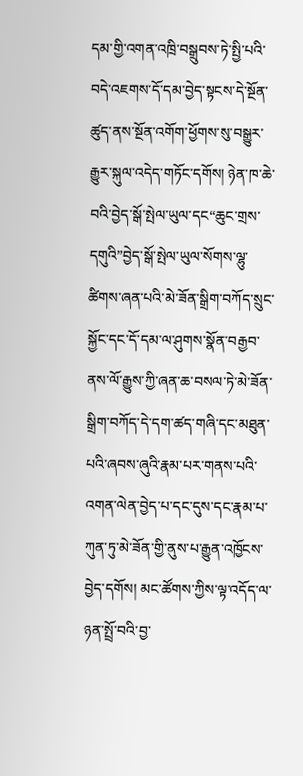དམ་གྱི་འགན་འཁྲི་བསྒྲུབས་ཏེ་སྤྱི་པའི་བདེ་འཇགས་དོ་དམ་བྱེད་སྟངས་དེ་སྔོན་ཚུད་ནས་སྔོན་འགོག་ཕྱོགས་སུ་བསྒྱུར་རྒྱུར་སྐུལ་འདེད་གཏོང་དགོས། ཉེན་ཁ་ཆེ་བའི་བྱེད་སྒོ་སྤེལ་ཡུལ་དང“ཆུང་གྲས་དགུའི”བྱེད་སྒོ་སྤེལ་ཡུལ་སོགས་ལྷུ་ཚིགས་ཞན་པའི་མེ་ཟོན་སྒྲིག་བཀོད་སྲུང་སྐྱོང་དང་དོ་དམ་ལ་ཤུགས་སྣོན་བརྒྱབ་ནས་ལོ་རྒྱུས་ཀྱི་ཞན་ཆ་བསལ་ཏེ་མེ་ཟོན་སྒྲིག་བཀོད་དེ་དག་ཚད་གཞི་དང་མཐུན་པའི་ཞབས་ཞུའི་རྣམ་པར་གནས་པའི་འགན་ལེན་བྱེད་པ་དང་དུས་དང་རྣམ་པ་ཀུན་ཏུ་མེ་ཟོན་གྱི་ནུས་པ་རྒྱུན་འཁྱོངས་བྱེད་དགོས། མང་ཚོགས་ཀྱིས་ལྟ་འདོད་ལ་ཉན་སྤྲོ་བའི་བྱ་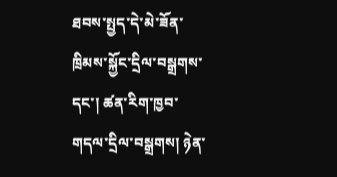ཐབས་སྤྱད་དེ་མེ་ཟོན་ཁྲིམས་སྐྱོང་དྲིལ་བསྒྲགས་དང་། ཚན་རིག་ཁྱབ་གདལ་དྲིལ་བསྒྲགས། ཉེན་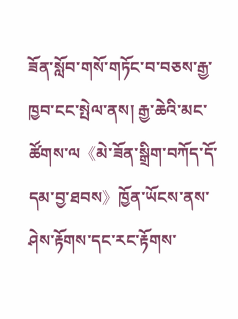ཟོན་སློབ་གསོ་གཏོང་བ་བཅས་རྒྱ་ཁྱབ་ངང་སྤེལ་ནས། རྒྱ་ཆེའི་མང་ཚོགས་ལ《མེ་ཟོན་སྒྲིག་བཀོད་དོ་དམ་བྱ་ཐབས》ཁྱོན་ཡོངས་ནས་ཤེས་རྟོགས་དང་རང་རྟོགས་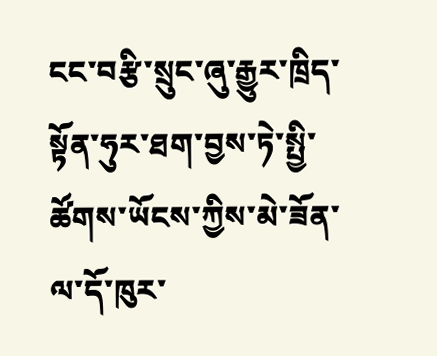ངང་བརྩི་སྲུང་ཞུ་རྒྱུར་ཁྲིད་སྟོན་ཧུར་ཐག་བྱས་ཏེ་སྤྱི་ཚོགས་ཡོངས་ཀྱིས་མེ་ཟོན་ལ་དོ་ཁུར་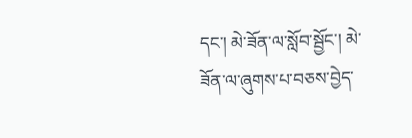དང་། མེ་ཟོན་ལ་སློབ་སྦྱོང་། མེ་ཟོན་ལ་ཞུགས་པ་བཅས་བྱེད་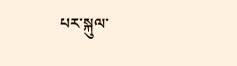པར་སྐུལ་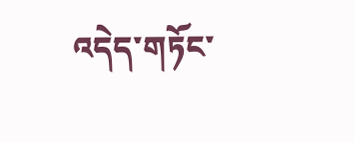འདེད་གཏོང་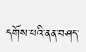དགོས་པའི་ནན་བཤད་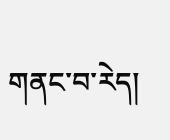གནང་བ་རེད།